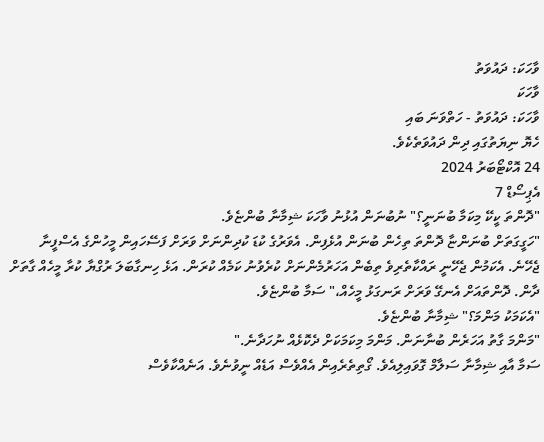ވާހަކަ: ދައުވަތު
ވާހަކަ
ވާހަކަ: ދައުވަތު - ހަތްވަނަ ބައި
ހެޔޮ ނިޔަތުގައި ދިން ދައުވަތެކެވެ.
24 އޮކްޓޯބަރު 2024
އެޕިސޯޑް 7
"ދޮންތަ ކީކޭ މިކަމާ ބުނަނީ؟" ނުބުނަން އުޅުނު ވާހަކަ ޝިމާނާ ބުންޏެވެ.
"ހަގީގަތަށް ބުނަންޏާ ދޮންތަ ތިހެން ބުނަން އުޅެފިން. އެވަރުގެ ކުޑަ ކުދިންނަށް ވަރަށް ފަސޭހައިން މީހުންގެ އެސްފީނާ ޖެހޭނެ. އެކަމުން ޖެހޭނީ ރައްކާތެރިވެ ތިބެން އަހަރުމެންނަށް ކުރެވުނު ކަމެއް ކުރަން. އަޅެ ހިނގާބަލަ ރުގްޔާ ކުރާ މީހެއް ގާތަށް ދާން. ދޮންތައަށް އެނގޭ ވަރަށް ރަނގަޅު މީހެއް،" ސަމާ ބުންޏެވެ.
"އެކަމަކު މަންމަ؟" ޝިމާނާ ބުންޏެވެ.
"މަންމަ ގާތު އަހަރެން ބުނާނަން. މަންމަ މިކަމަކަށް ދެކޮޅެއް ނުހަދާނެ."
ސަމާ އާއި ޝިމާނާ ސަލާމް ގޮވައިލިއެވެ. ގޯތިތެރެއިން އެއްވެސް އަޑެއް ނީވުނެވެ. އަނެއްކާވެސް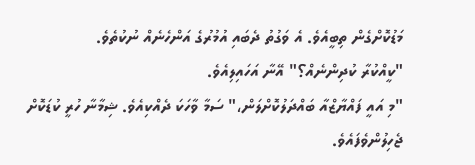މަޑުކޮށްގެން ތިބީއެވެ. އެ ވަގުތު ދެބައި އުމުރުގެ އަންހެނެއް ނުކުތެވެ.
"ކީއްކުރާ ކުދިންނެއް؟" އޭނާ އަހައިލިއެވެ.
"މި އައީ ފައްޔާޒްއާ ބައްދަލުކޮށްލަން،" ސަމާ ވާހަކަ ދެއްކިއެވެ. ޝިމާނާ ހުރީ ކުޑަކޮށް ޖެހިލުންވެފައެވެ.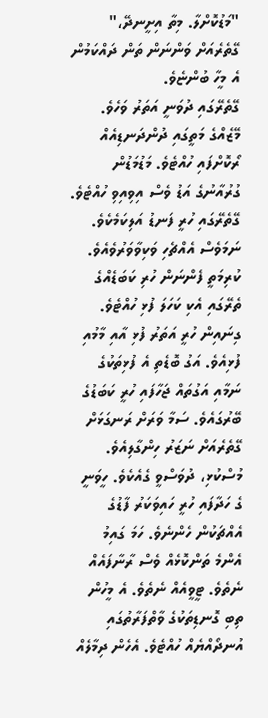"މަޑުކޮށްލާ. މިތާ އިށީނދޭ،" ގޭތެރެއަށް ވަންނަން ތަން ދައްކަމުން އެ މީހާ ބުންޏެވެ.
ގޭތެރޭގައި ދުވަނީ އަތަރު ވަހެވެ. މޭޒެއްގެ މަތީގައި ދުންދަނޑިއެއް ރޯކޮށްފައި ހުއްޓެވެ. މަޑުމަޑުން ގުރުއާނުގެ އަޑު ވެސް އިވިއިވި ހުއްޓެވެ. ގޭތެރޭގައި ހުރީ ފަނޑު އަލިކަމެކެވެ. ނަމަވެސް އެއްޗެހި ވަކިވާވަރުވެއެވެ. ކުރިމަތީ ފެންނަން ހުރި ކަބަޑެއްގެ ތެރޭގައި އެކި ކަހަލަ ފުޅި ހުއްޓެވެ. ގިނައިން ހުރީ އަތަރު ފުޅި އާއި މާމުއި ފުޅިއެވެ. އަގު ބޮޑެތި އެ ފުޅިތަކުގެ ނަމާއި އަގުތައް ޖަހާފައި ހުރީ ކަބަޑުގެ ބޭރުގައެވެ. ސަމާ ވަރަށް ރަނގަޅަށް ގޭތެރެއަށް ނަޒަރު ހިންގާލިއެވެ. މުސްކުޅި، ދުވަސްވީ ގެއެކެވެ. ހީވަނީ ގެ ހަދާފައި ހުރީ ހައިވަކަރު ފާޑުގެ އެއްޗަކުން ހެންނެވެ. ހަމަ ގައިމު އެންމެ ތަންކޮޅެއް ވެސް ރާނާފައެއް ނެތެވެ. ޓީވީއެއް ނެތެވެ. އެ މީހުން ތިބި ގޮނޑިތަކުގެ ވާތްފަރާތުގައި އުނދޯއްޔެއް ހުއްޓެވެ. އެހެން ދިމާލެއް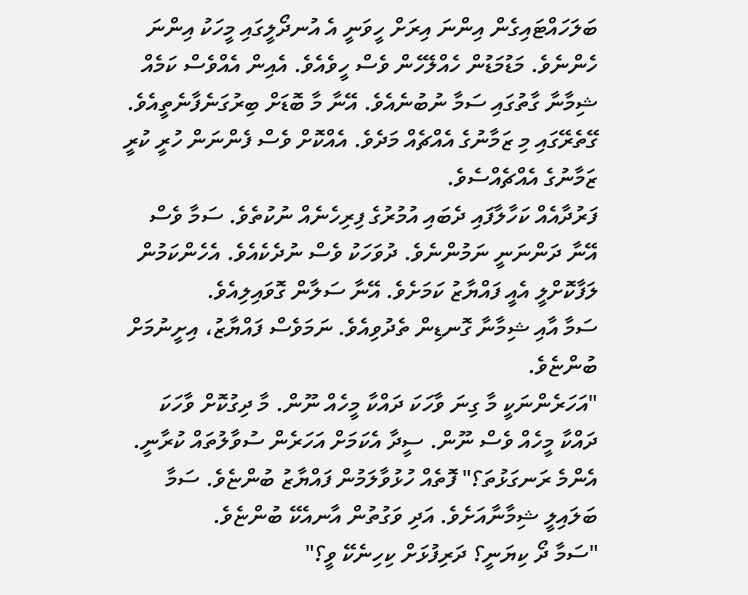ބަލަހައްޓައިގެން އިންނަ އިރަށް ހީވަނީ އެ އުނދޯލީގައި މީހަކު އިންނަ ހެންނެވެ. މަޑުމަޑުން ހެއްލޭހެން ވެސް ހީވެއެވެ. އެއިން އެއްވެސް ކަމެއް ޝިމާނާ ގާތުގައި ސަމާ ނުބުނެއެވެ. އޭނާ މާ ބޮޑަށް ބިރުގަނެފާނެތީއެވެ. ގޭތެރޭގައި މި ޒަމާނުގެ އެއްޗެއް މަދެވެ. އެއްކޮށް ވެސް ފެންނަން ހުރީ ކުރީ ޒަމާނުގެ އެއްޗެއްސެވެ.
ފަރުދާއެއް ކަހާލާފައި ދެބައި އުމުރުގެ ފިރިހެނެއް ނުކުތެވެ. ސަމާ ވެސް އޭނާ ދަންނަނީ ނަމުންނެވެ. ދުވަހަކު ވެސް ނުދެކެއެވެ. އެހެންކަމުން ލަފާކޮށްލީ އެއީ ފައްޔާޒު ކަމަށެވެ. އޭނާ ސަލާން ގޮވައިލިއެވެ.
ސަމާ އާއި ޝިމާނާ ގޮނޑިން ތެދުވިއެވެ. ނަމަވެސް ފައްޔާޒު، އިށީނުމަށް ބުންޏެވެ.
"އަހަރެންނަކީ މާ ގިނަ ވާހަކަ ދައްކާ މީހެއް ނޫން. މާ ދިގުކޮށް ވާހަކަ ދައްކާ މީހެއް ވެސް ނޫން. ސީދާ އެކަމަށް އަހަރެން ސުވާލުތައް ކުރާނީ. އެންމެ ރަނގަޅުތަ؟" ފޮތެއް ހުޅުވާލަމުން ފައްޔާޒު ބުންޏެވެ. ސަމާ ބަލައިލީ ޝިމާނާއަށެވެ. އަދި ވަގުތުން އާނއެކޭ ބުންޏެވެ.
"ސަމާ ދޯ ކިޔަނީ؟ ދަރިފުޅަށް ކިހިނެކޭ ވީ؟"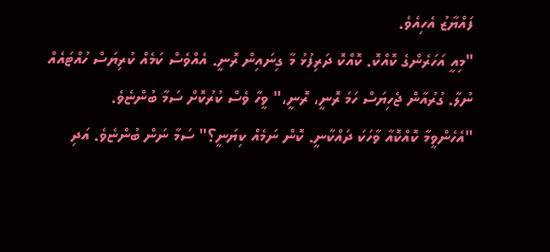ފައްޔާޒު އެހިއެވެ.
"މިއީ އަހަރެންގެ ކޮއްކޮ. ކޮއްކޮ ދަރިފުޅު މާ ގިނައިން ރޮނީ. އެއްވެސް ކަމެއް ކުރިޔަސް ހުއްޓައެއް ނުލާ. ގުރުއާން ޖެހިޔަސް ހަމަ ރޮނީ، ރޮނީ،" ވީހާ ވެސް ކުރުކޮށް ސަމާ ބުންޏެވެ.
"އެހެންވީމާ ކޮއްކޮއާ ވާހަކަ ދައްކާނީ. ކޮން ނަމެއް ކިޔަނީ؟" ސަމާ ނަން ބުންޏެވެ. އަދި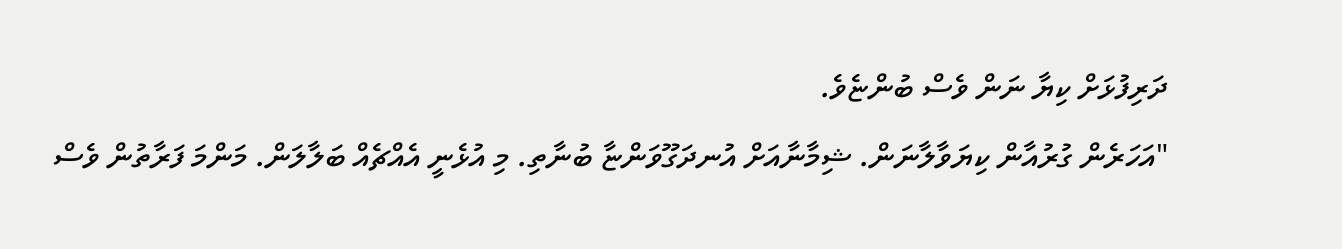ދަރިފުޅަށް ކިޔާ ނަން ވެސް ބުންޏެވެ.
"އަހަރެން ގުރުއާން ކިޔަވާލާނަން. ޝިމާނާއަށް އުނދަގޫވަންޏާ ބުނާތި. މި އުޅެނީ އެއްޗެއް ބަލާލަން. މަންމަ ފަރާތުން ވެސް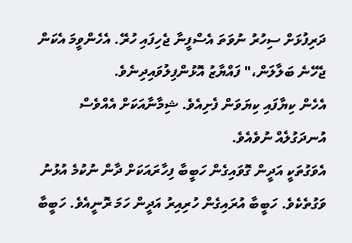ދަރިފުޅަށް ސިހުރު ނުވަތަ އެސްފީނާ ޖެހިފައި ހުރޭ. އެހެންވީމަ އެކަން ޖެހޭނެ ބަލާލަން،" ފައްޔާޒު އޮޅުންފިލުވައިދިނެވެ.
އެހެން ކިޔާފައި ކިޔަވަން ފެށިއެވެ. ޝިމާނާއަކަށް އެއްވެސް އުނދަގުލެއް ނުވެއެވެ.
އެވަގުތަކީ އަދީން ގޮވައިގެން ހަބީބާ ފިހާރައަކަށް ދާން ނުކުމެ އުޅުނު ވަގުތެކެވެ. ހަބީބާ އުރައިގެން ހުރިއިރު އަދީން ހަމަ ރޮނީއެވެ. ހަބީބާ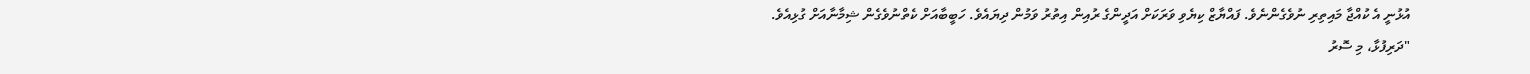އުޅުނީ އެ ކުއްޖާ މައިތިރި ނުވެގެންނެވެ. ފައްޔާޒް ކިޔެވި ވަރަކަށް އަދީންގެ ރުއިން އިތުރު ވަމުން ދިޔައެވެ. ހަބީބާއަށް ކެތްނުވެގެން ޝިމާނާއަށް ގުޅިއެވެ.
"ދަރިފުޅާ، މި ސޮރު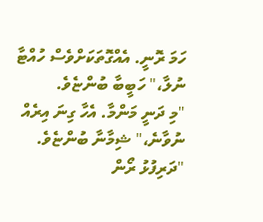ހަމަ ރޮނީ. އެއްގޮތަކަށްވެސް ހުއްޓާ ނުލާ،" ހަބީބާ ބުންޏެވެ.
"މި ދަނީ މަންމާ. އެހާ ގިނަ އިރެއް ނުވާނެ،" ޝިމާނާ ބުންޏެވެ.
"ދަރިފުޅު ރޯން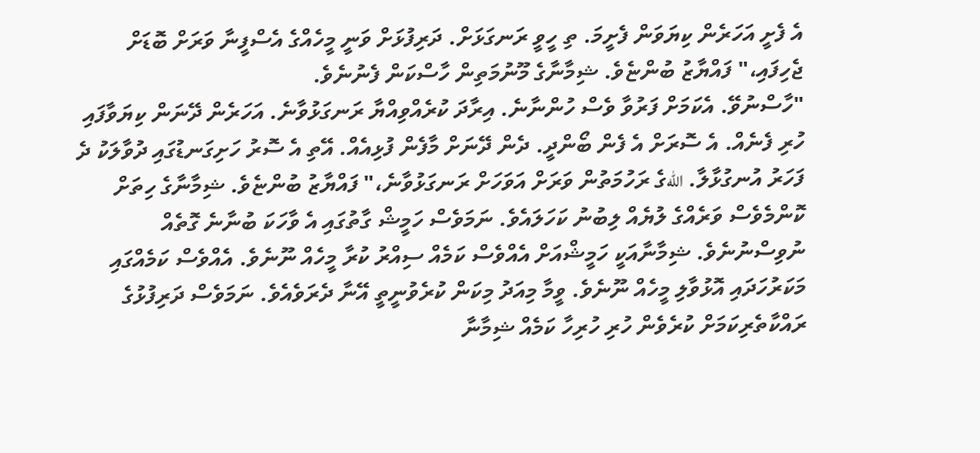އެ ފެށީ އަހަރެން ކިޔަވަން ފެށީމަ. ތި ހީވީ ރަނގަޅަށް. ދަރިފުޅަށް ވަނީ މީހެއްގެ އެސްފީނާ ވަރަށް ބޮޑަށް ޖެހިފައި،" ފައްޔާޒު ބުންޏެވެ. ޝިމާނާގެ މޫނުމަތިން ހާސްކަން ފެނުނެވެ.
"ހާސްނުވޭ. އެކަމަށް ފަރުވާ ވެސް ހުންނާނެ. އިރާދަ ކުރެއްވިއްޔާ ރަނގަޅުވާނެ. އަހަރެން ދޭނަން ކިޔަވާފައި ހުރި ފެނެއް. އެ ސޮރަށް އެ ފެން ބޯންދީ. ދެން ދޭނަށް މާފެން ފުޅިއެއް. އޭތި އެ ސޮރު ހަށިގަނޑުގައި ދުވާލަކު ދެ ފަހަރު އުނގުޅާލާ. اللهގެ ރަހުމަތުން ވަރަށް އަވަހަށް ރަނގަޅުވާނެ،" ފައްޔާޒު ބުންޏެވެ. ޝިމާނާގެ ހިތަށް ކޮންމެވެސް ވަރެއްގެ ލުޔެއް ލިބުނު ކަހަލައެވެ. ނަމަވެސް ހަމީޝް ގާތުގައި އެ ވާހަކަ ބުނާނެ ގޮތެއް ނުވިސްނުނެވެ. ޝިމާނާއަކީ ހަމީޝްއަށް އެއްވެސް ކަމެއް ސިއްރު ކުރާ މީހެއް ނޫނެވެ. އެއްވެސް ކަމެއްގައި މަކަރުހަދައި އޮޅުވާލި މީހެއް ނޫނެވެ. ވީމާ މިއަދު މިކަން ކުރެވުނީތީ އޭނާ ދެރަވެއެވެ. ނަމަވެސް ދަރިފުޅުގެ ރައްކާތެރިކަމަށް ކުރެވެން ހުރި ހުރިހާ ކަމެއް ޝިމާނާ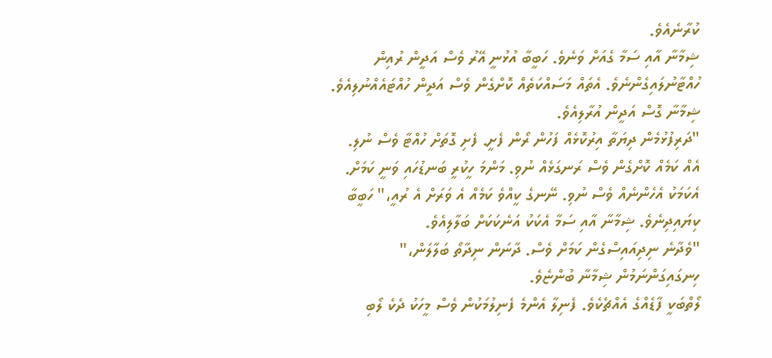ކުރާނެއެވެ.
ޝިމާނާ އާއި ސަމާ ގެއަށް ވަނެވެ. ހަބީބާ އުޅުނީ އޭރު ވެސް އަދީން ރުއިން ހުއްޓާނުލައިގެންނެވެ. އެތައް މަސައްކަތެއް ކޮށްގެން ވެސް އަދީން ހުއްޓައެއްނުލިއެވެ. ޝިމާނާ ގޮސް އަދީން އުރާލިއެވެ.
"ދަރިފުޅުމެން ދިޔަތާ އިރުކޮޅެއް ފަހުން ރޯން ފެށީ. ފެށި ގޮތަށް ހުއްޓާ ވެސް ނުލި. އެއް ކަމެއް ކޮށްގެން ވެސް ރަނގަޅެއް ނުވި. މަންމަ ހީކުރީ ބަނޑުހައި ވަނީ ކަމަށް. އެކަމަކު އެހެންނެއް ވެސް ނުވި. ނޭނގެ ކީއްވެ ކަމެއް އެ ވަރަށް އެ ރުއީ،" ހަބީބާ ކިޔައިދިނެވެ. ޝިމާނާ އާއި ސަމާ އެކަކު އަނެކަކަށް ބަލާލިއެވެ.
"ވެދާނެ ނިދިއައިސްގެން ކަމަށް ވެސް. ދާނަން ނިދާތޯ ބަލާލަން،" ހިނގައިގަންނަމުން ޝިމާނާ ބުންޏެވެ.
ލޯތްބަކީ ފާޑެއްގެ އެއްޗެކެވެ. ފެނިލާ އެންމެ ފެނިލުމަކުން ވެސް މީހަކު ދެކެ ލޯބި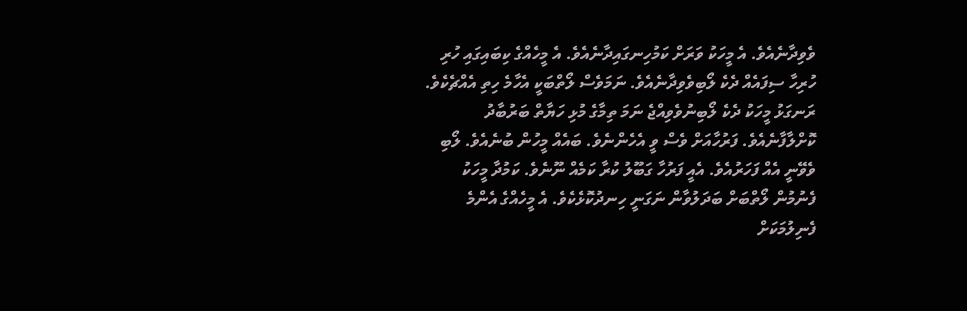ވެވިދާނެއެވެ. އެ މީހަކު ވަރަށް ކަމުހިނގައިދާނެއެވެ. އެ މީހެއްގެ ކިބައިގައި ހުރި ހުރިހާ ސިފައެއް ދެކެ ލޯބިވެވިދާނެއެވެ. ނަމަވެސް ލޯތްބަކީ އެހާމެ ހިތި އެއްޗެކެވެ. ރަނގަޅު މީހަކު ދެކެ ލޯބިނުވެވިއްޖެ ނަމަ ތިމާގެ މުޅި ހަޔާތް ބަރުބާދު ކޮށްލާފާނެއެވެ. ފަރުހާއަށް ވެސް ވީ އެހެންނެވެ. ބައެއް މީހުން ބުނެއެވެ. ލޯބި ވެވޭނީ އެއް ފަހަރުއެވެ. އެއީ ފަރުހާ ގަބޫލު ކުރާ ކަމެއް ނޫނެވެ. ކަމުދާ މީހަކު ފެނުމުން ލޯތްބަށް ބަދަލުވާން ނަގަނީ ހިނދުކޮޅެކެވެ. އެ މީހެއްގެ އެންމެ ފެނިލުމަކަށް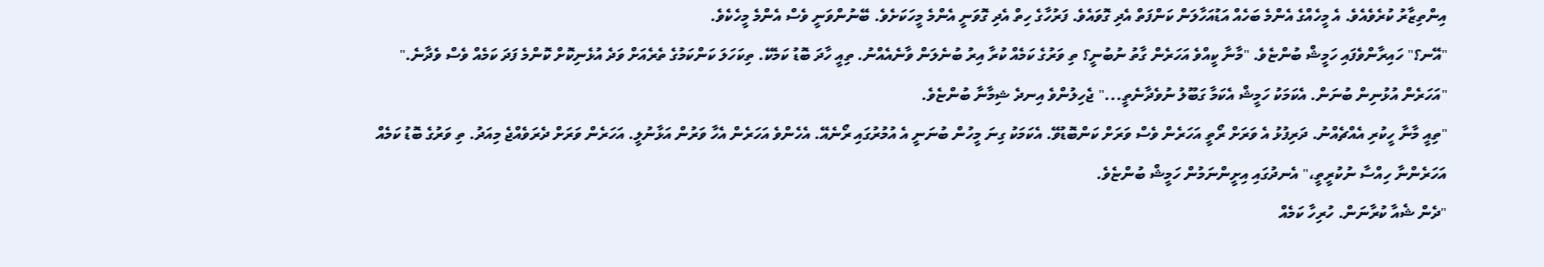އިންތިޒާރު ކުރެވެއެވެ. އެ މީހެއްގެ އެންމެ ބަހެއް އަޑުއަހާލަން ކަންފަތް އެދި ގޮވައެވެ. ފަރުހާގެ ހިތް އެދި ގޮވަނީ އެންމެ މީހަކަށެވެ. ބޭނުންވަނީ ވެސް އެންމެ މީހެކެވެ.
"އޭނ؟" ހައިރާންވެފައި ހަމީޝް ބުންޏެވެ. "މާނާ ކީއްވެ އަހަރެން ގާތު ނުބުނީ؟ ތި ވަރުގެ ކަމެއް ކުރާ އިރު ބުނެލަން ވާނެއެއްނު. ތިއީ ހާދަ ބޮޑު ކަމެކޭ. ތިކަހަލަ ކަންކަމުގެ ތެރެއަށް ވަދެ އުޅެނިކޮށް ކޮންމެ ފަދަ ކަމެއް ވެސް ވެދާނެ."
"އަހަރެން އުޅުނިން ބުނަން. އެކަމަކު ހަމީޝް އެކަމާ ގަބޫލު ނުވެދާނެތީ..." ޖެހިލުންވެ އިނދެ ޝިމާނާ ބުންޏެވެ.
"ތިއީ މާނާ ހީކުރި އެއްޗެއްނު. ދަރިފުޅު އެ ވަރަށް ރޯތީ އަހަރެން ވެސް ވަރަށް ކަންބޮޑުވޭ. އެކަމަކު ގިނަ މީހުން ބުނަނީ އެ އުމުރުގައި ރޯނެއޭ. އެހެންވެ އަހަރެން އެހާ ވަރުން އަޅާނުލީ. އަހަރެން ވަރަށް ދެރަވެއްޖެ މިއަދު. ތި ވަރުގެ ބޮޑު ކަމެއް އަހަރެންނާ ހިއްސާ ނުކުރީތީ،" އެނދުގައި އިށީންނަމުން ހަމީޝް ބުންޏެވެ.
"ދެން ޝެއާ ކުރާނަން. ހުރިހާ ކަމެއް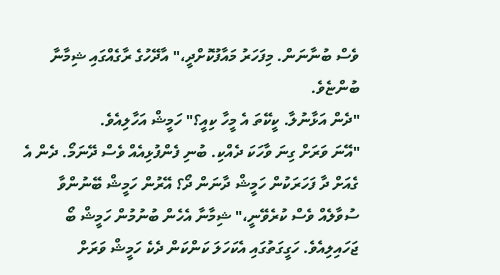ވެސް ބުނާނަން. މިފަހަރު މައާފުކޮށްދީ،" އާދޭހުގެ ރާގެއްގައި ޝިމާނާ ބުންޏެވެ.
"ދެން އަޅާނުލާ. ކީކޭތަ އެ މީހާ ކިއީ؟" ހަމީޝް އަހާލިއެވެ.
"އޭނަ ވަރަށް ގިނަ ވާހަކަ ދެއްކި. ބުނި ފެންފުޅިއެއް ވެސް ދޭނަމޯ. ދެން އެ ގެއަށް ދާ ފަހަރަކުން ހަމީޝް ދާނަން ދޯ؟ އޭރުން ހަމީޝް ބޭނުންވާ ސުވާލެއް ވެސް ކުރެވޭނީ،" ޝިމާނާ އެހެން ބުނުމުން ހަމީޝް ބޯ ޖަހައިލިއެވެ. ހަގީގަތުގައި އެކަހަލަ ކަންކަން ދެކެ ހަމީޝް ވަރަށް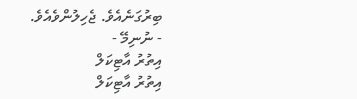ބިރުގަނެއެވެ. ޖެހިލުންވެއެވެ.
- ނުނިމޭ -
އިތުރު އާޓިކަލް
އިތުރު އާޓިކަލް